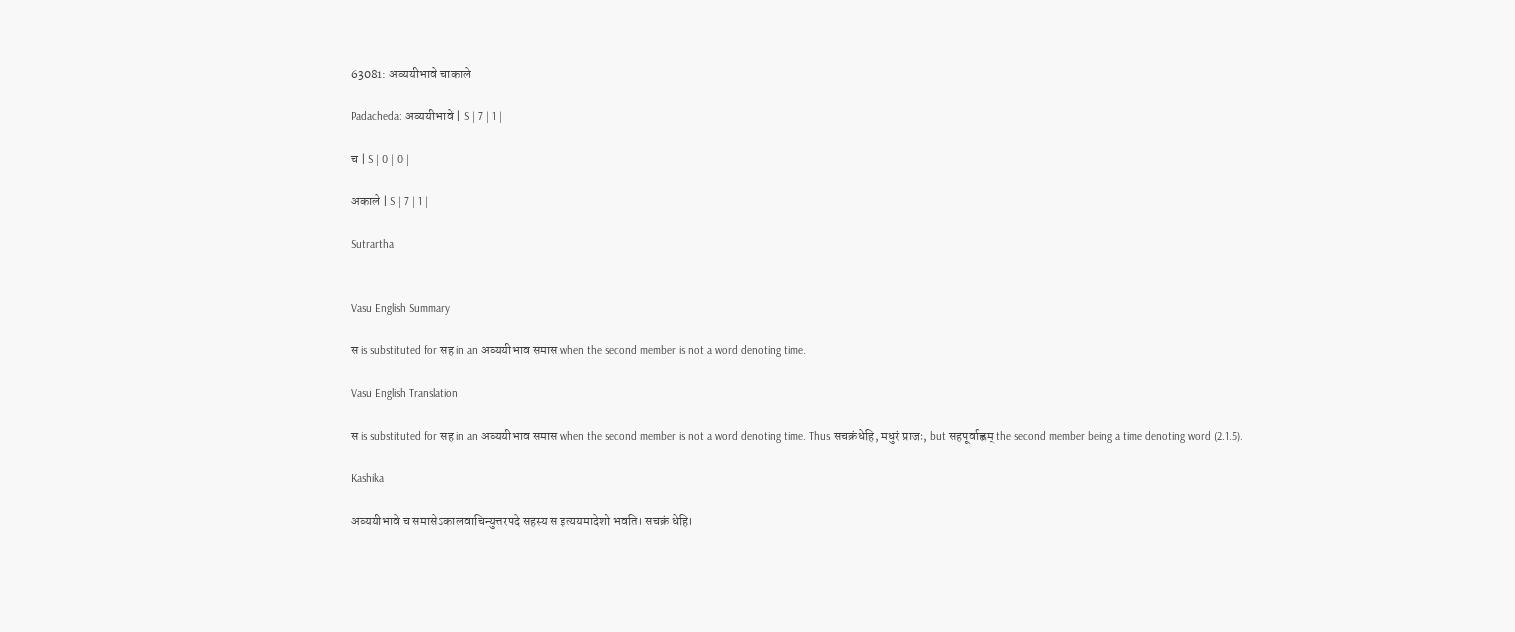63081: अव्ययीभावे चाकाले

Padacheda: अव्ययीभावे | S | 7 | 1 |

च | S | 0 | 0 |

अकाले | S | 7 | 1 |

Sutrartha


Vasu English Summary

स is substituted for सह in an अव्ययीभाव समास when the second member is not a word denoting time.

Vasu English Translation

स is substituted for सह in an अव्ययीभाव समास when the second member is not a word denoting time. Thus सचक्रंधेहि, मधुरं प्राजः, but सहपूर्वाह्णम् the second member being a time denoting word (2.1.5).

Kashika

अव्ययीभावे च समासेऽकालवाचिन्युत्तरपदे सहस्य स इत्ययमादेशो भवति। सचक्रं धेहि।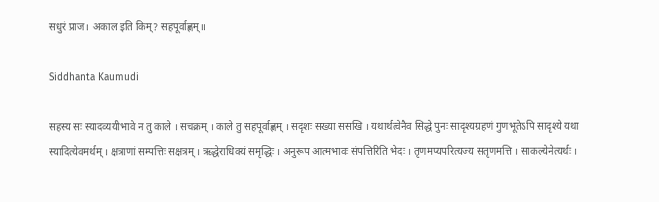सधुरं प्राज। अकाल इति किम्? सहपूर्वाह्णम्॥

Siddhanta Kaumudi

सहस्य सः स्यादव्ययीभावे न तु काले । सचक्रम् । काले तु सहपूर्वाह्णम् । सदृशः सख्या ससखि । यथार्थत्वेनैव सिद्धे पुनः सादृश्यग्रहणं गुणभूतेऽपि सादृश्ये यथा स्यादित्येवमर्थम् । क्षत्राणां सम्पत्तिः सक्षत्रम् । ऋद्धेराधिक्यं समृद्धिः । अनुरूप आत्मभावः संपत्तिरिति भेदः । तृणमप्यपरित्यज्य सतृणमत्ति । साकल्येनेत्यर्थः ।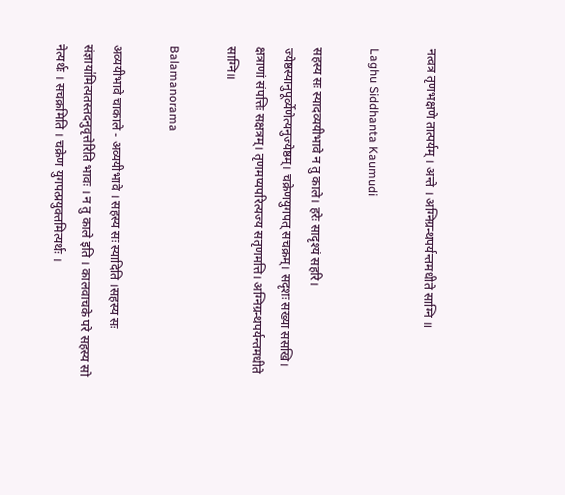नत्वत्र तृणभक्षणे तात्पर्यम् । अन्ते । अग्निग्रन्थपर्यन्तमधीते साग्नि ॥

Laghu Siddhanta Kaumudi

सहस्य सः स्यादव्ययीभावे न तु काले। हरेः सादृश्यं सहरि। ज्येष्ठस्यानुपूर्व्येणेत्यनुज्येष्ठम्। चक्रेणयुगपत् सचक्रम्। सदृशः सख्या ससखि। क्षत्राणां संपत्तिः सक्षत्रम्। तृणमप्यपरित्यज्य सतृणमत्ति। अग्निग्रन्थपर्यन्तमधीते साग्नि॥

Balamanorama

अव्ययीभावे चाकाले - अव्ययीभावे । सहस्य सः स्यादिति ।सहस्य सः संज्ञाया॑मित्यतस्तदनुवृत्तेरिति भावः । न तु काले इति । कालवाचके परे सहस्य सो नेत्यर्थः । सचक्रमिति । चक्रेण युगपत्प्रयुक्तमित्यर्थः ।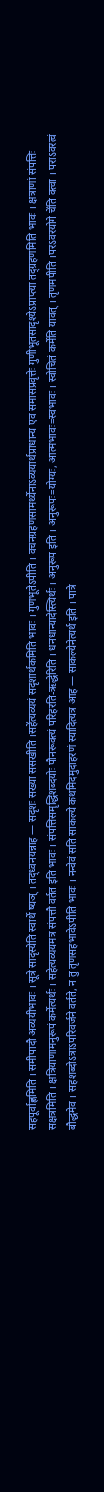सहपूर्वाह्णमिति । समीपादौ अव्ययीभावः । सूत्रे सादृस्येति स्वार्थे ष्यञ् । तद्ध्वनयन्नाह — सदृशः सख्या ससखीति ।सहे॑त्यव्ययं सदृशार्थकमिति भावः । गुणभूतेऽपीति । वचनग्रहणसामर्थ्येनाऽव्ययार्थप्राधान्य एव समासप्रवृत्तेः गुणीभूतसादृश्येऽप्राप्त्या तद्ग्रहणमिति भावः । क्षत्राणां संपत्तिः सक्षत्रमिति । क्षत्रियाणामनुरूपं कर्मेत्यर्थः । सहेत्यव्ययमत्र संपत्तौ वर्तत इति भावः । संपत्तिसमृद्धिशब्दयोः पौनरूक्त्यं परिहरति-ऋद्धेरिति । धनधान्यादेस्त्यिर्थः । अनुरूप इति । अनुरूपः=योग्यः, आत्मभावः=स्वभावः । स्वोचितं कर्मेति यावत् । तृणमपीति ।परऽवरयोगे चे॑ति क्त्वा । पराऽवरत्वं बौद्धमेव । सहशब्दोऽत्राऽपरिवर्जने वर्तते, न तु तृणसहभावेऽपीति भावः । नन्वेवं सति साकल्ये कथमिदमुदाहरणं स्यादित्यत्र आह — साकल्येनेत्यर्थ इति । पात्रे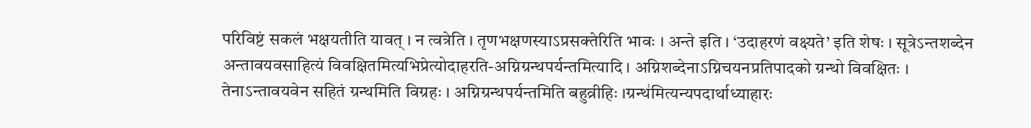परिविष्टं सकलं भक्षयतीति यावत् । न त्वत्रेति । तृणभक्षणस्याऽप्रसक्तेरिति भावः । अन्ते इति । ‘उदाहरणं वक्ष्यते’ इति शेषः । सूत्रेऽन्तशब्देन अन्तावयवसाहित्यं विवक्षितमित्यभिप्रेत्योदाहरति-अग्निग्रन्थपर्यन्तमित्यादि । अग्निशब्देनाऽग्निचयनप्रतिपादको ग्रन्थो विवक्षितः । तेनाऽन्तावयवेन सहितं ग्रन्थमिति विग्रहः । अग्निग्रन्थपर्यन्तमिति बहुव्रीहिः ।ग्रन्थ॑मित्यन्यपदार्थाध्याहारः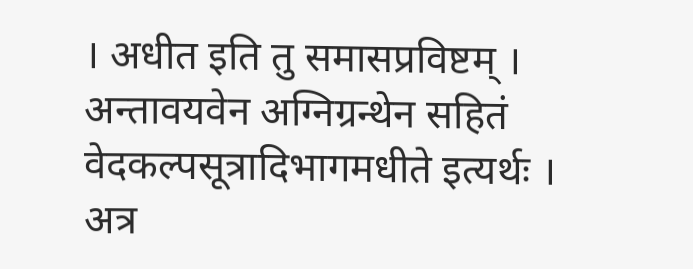। अधीत इति तु समासप्रविष्टम् । अन्तावयवेन अग्निग्रन्थेन सहितं वेदकल्पसूत्रादिभागमधीते इत्यर्थः । अत्र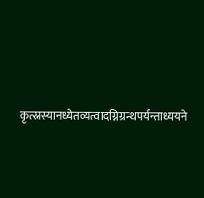कृत्स्नस्यानध्येतव्यत्वादग्निग्रन्थपर्यन्ताध्ययने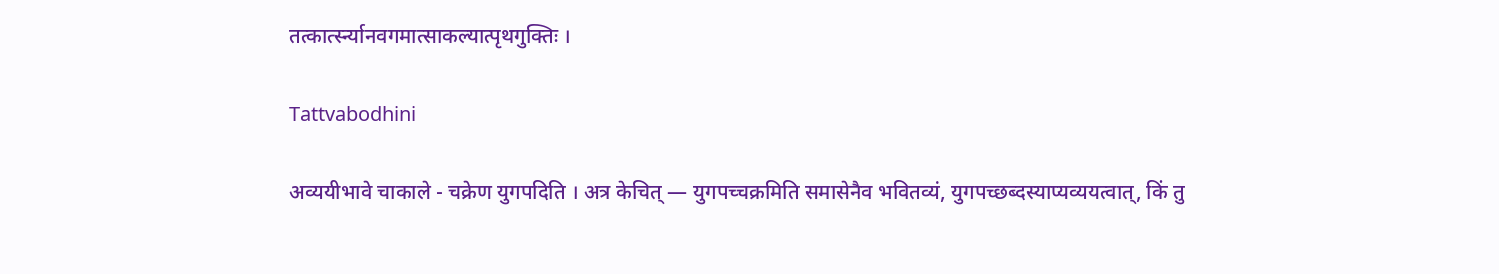तत्कार्त्स्न्यानवगमात्साकल्यात्पृथगुक्तिः ।

Tattvabodhini

अव्ययीभावे चाकाले - चक्रेण युगपदिति । अत्र केचित् — युगपच्चक्रमिति समासेनैव भवितव्यं, युगपच्छब्दस्याप्यव्ययत्वात्, किं तु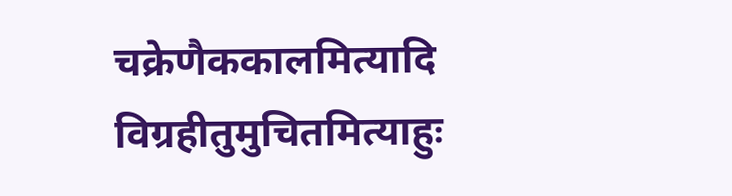चक्रेणैककालमित्यादि विग्रहीतुमुचितमित्याहुः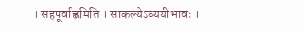। सहपूर्वाह्णमिति । साकल्येऽव्ययीभावः ।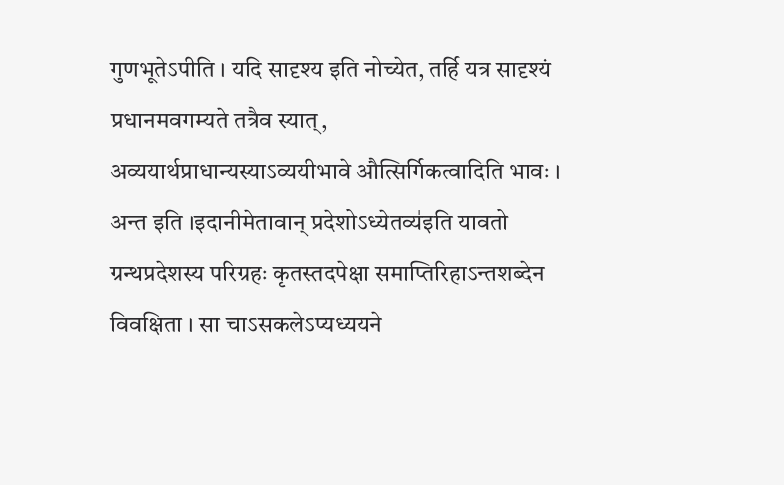गुणभूतेऽपीति । यदि सादृश्य इति नोच्येत, तर्हि यत्र सादृश्यं प्रधानमवगम्यते तत्रैव स्यात्, अव्ययार्थप्राधान्यस्याऽव्ययीभावे औत्सिर्गिकत्वादिति भावः । अन्त इति ।इदानीमेतावान् प्रदेशोऽध्येतव्य॑इति यावतो ग्रन्थप्रदेशस्य परिग्रहः कृतस्तदपेक्षा समाप्तिरिहाऽन्तशब्देन विवक्षिता । सा चाऽसकलेऽप्यध्ययने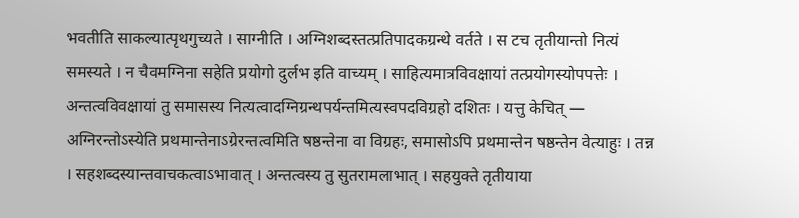भवतीति साकल्यात्पृथगुच्यते । साग्नीति । अग्निशब्दस्तत्प्रतिपादकग्रन्थे वर्तते । स टच तृतीयान्तो नित्यं समस्यते । न चैवमग्निना सहेति प्रयोगो दुर्लभ इति वाच्यम् । साहित्यमात्रविवक्षायां तत्प्रयोगस्योपपत्तेः । अन्तत्वविवक्षायां तु समासस्य नित्यत्वादग्निग्रन्थपर्यन्तमित्यस्वपदविग्रहो दशितः । यत्तु केचित् — अग्निरन्तोऽस्येति प्रथमान्तेनाऽग्रेरन्तत्वमिति षष्ठन्तेना वा विग्रहः, समासोऽपि प्रथमान्तेन षष्ठन्तेन वेत्याहुः । तन्न । सहशब्दस्यान्तवाचकत्वाऽभावात् । अन्तत्वस्य तु सुतरामलाभात् । सहयुक्ते तृतीयाया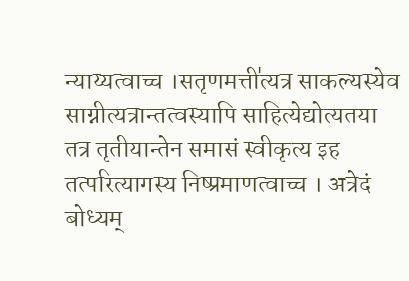न्याय्यत्वाच्च ।सतृणमत्ती॑त्यत्र साकल्यस्येव साग्नीत्यत्रान्तत्वस्यापि साहित्येद्योत्यतया तत्र तृतीयान्तेन समासं स्वीकृत्य इह तत्परित्यागस्य निष्प्रमाणत्वाच्च । अत्रेदं बोध्यम्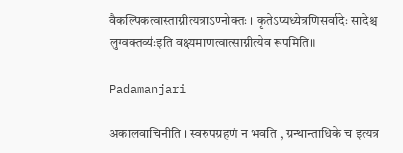वैकल्पिकत्वास्ताग्नीत्यत्राऽण्नोक्तः । कृतेऽप्यध्येत्रणिसर्वादेः सादेश्च लुग्वक्तव्यः॑इति वक्ष्यमाणत्वात्साग्नीत्येव रूपमिति॥

Padamanjari

अकालवाचिनीति । स्वरुपग्रहणं न भवति , ग्रन्थान्ताधिके च इत्यत्र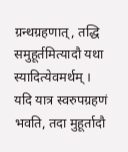ग्रन्थग्रहणात्, तद्धि समुहूर्तमित्यादौ यथा स्यादित्येवमर्थम् । यदि यात्र स्वरुपग्रहणं भवति, तदा मुहूर्तादौ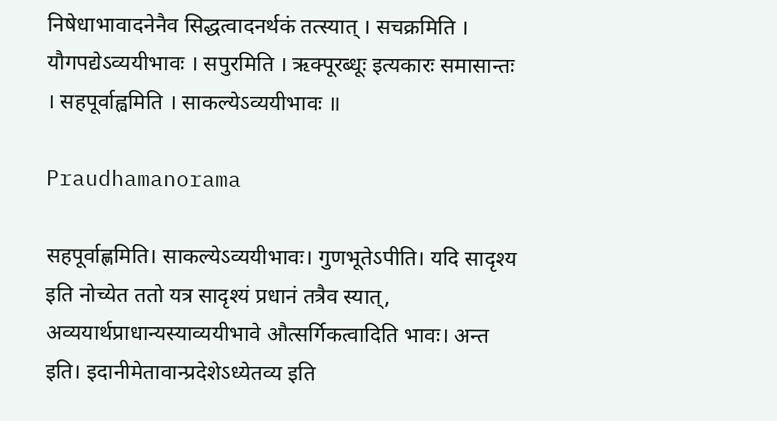निषेधाभावादनेनैव सिद्धत्वादनर्थकं तत्स्यात् । सचक्रमिति । यौगपद्येऽव्ययीभावः । सपुरमिति । ऋक्पूरब्धूः इत्यकारः समासान्तः । सहपूर्वाह्वमिति । साकल्येऽव्ययीभावः ॥

Praudhamanorama

सहपूर्वाह्णमिति। साकल्येऽव्ययीभावः। गुणभूतेऽपीति। यदि सादृश्य इति नोच्येत ततो यत्र सादृश्यं प्रधानं तत्रैव स्यात्, अव्ययार्थप्राधान्यस्याव्ययीभावे औत्सर्गिकत्वादिति भावः। अन्त इति। इदानीमेतावान्प्रदेशेऽध्येतव्य इति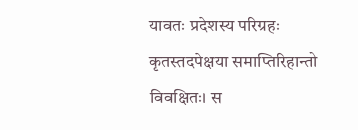यावतः प्रदेशस्य परिग्रहः कृतस्तदपेक्षया समाप्तिरिहान्तो विवक्षितः। स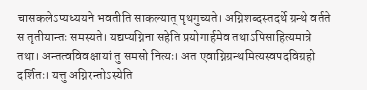चासकलेऽप्यध्ययने भवतीति साकल्यात् पृथगुच्यते। अग्निशब्दस्तदर्थे ग्रन्थे वर्तते स तृतीयान्तः समस्यते। यद्यप्यग्निना सहेति प्रयोगार्हमेव तथाऽपिसाहित्यमात्रे तथा। अन्तत्वविवक्षायां तु समसो नित्यः। अत एवाग्निग्रन्थमित्यस्वपदविग्रहो दर्शितः। यत्तु अग्निरन्तोऽस्येति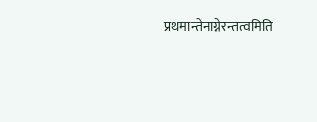प्रथमान्तेनाग्नेरन्तत्वमिति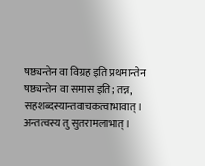षष्ठ्यन्तेन वा विग्रह इति प्रथमान्तेन षष्ठ्यन्तेन वा समास इति; तन्न, सहशब्दस्यान्तवाचकत्वाभावात्। अन्तत्वस्य तु सुतरामलाभात्।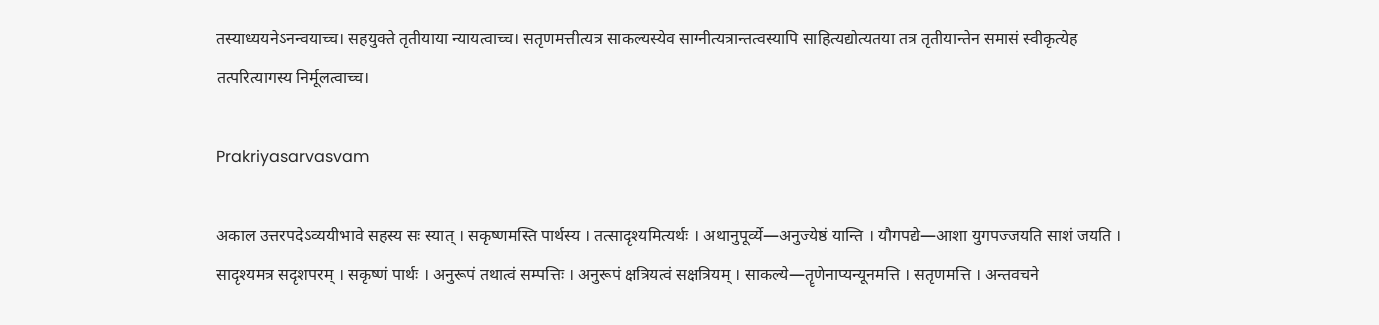तस्याध्ययनेऽनन्वयाच्च। सहयुक्ते तृतीयाया न्यायत्वाच्च। सतृणमत्तीत्यत्र साकल्यस्येव साग्नीत्यत्रान्तत्वस्यापि साहित्यद्योत्यतया तत्र तृतीयान्तेन समासं स्वीकृत्येह तत्परित्यागस्य निर्मूलत्वाच्च।

Prakriyasarvasvam

अकाल उत्तरपदेऽव्ययीभावे सहस्य सः स्यात् । सकृष्णमस्ति पार्थस्य । तत्सादृश्यमित्यर्थः । अथानुपूर्व्ये—अनुज्येष्ठं यान्ति । यौगपद्ये—आशा युगपज्जयति साशं जयति । सादृश्यमत्र सदृशपरम् । सकृष्णं पार्थः । अनुरूपं तथात्वं सम्पत्तिः । अनुरूपं क्षत्रियत्वं सक्षत्रियम् । साकल्ये—तॄणेनाप्यन्यूनमत्ति । सतृणमत्ति । अन्तवचने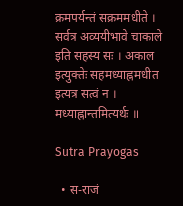क्रमपर्यन्तं सक्रममधीते । सर्वत्र अव्ययीभावे चाकाले इति सहस्य सः । अकाल इत्युक्तेः सहमध्याह्नमधीत इत्यत्र सत्वं न । मध्याह्नान्तमित्यर्थः ॥

Sutra Prayogas

  • स-राजं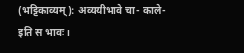(भट्टिकाव्यम्): अव्ययीभावे चा- काले- इति स भावः।